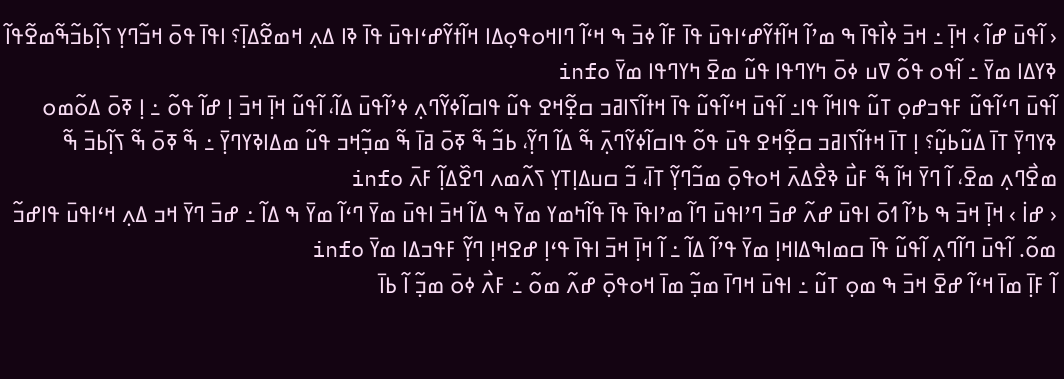‹ ߊ߬ߟߎ߫ ߝߊ߬ › ߞߊ߲߫ ߸ ߞߏ߫ ߦߊ߯ߟߊ߫ ߒ ߘߴߊ߬ ߞߊ߬ߙߌ߬ߝߵߊߟߎ߫ ߟߊ߫ ߓߊ߬ ߦߏ߫ ߒ ߞߵߊ߬ ߣߊߞߋߟߋ߲ߡߊ ߞߊ߬ߙߌ߬ߝߵߊߟߎ߫ ߟߊ߫ ߢߊ ߡߍ߲ ߞߘߐ߬ߡߊ߲߫؟ ߊߟߊ߫ ߟߋ߫ ߞߏ߬ߣߌ߲ ߖߊ߲߬ߕߏ߬ߒ߬ߘߐ߬ߟߊ߬ ߢߌߡߊ ߘߌ߫ ߸ ߊ߬ߟߋ ߟߋ߬ ߜߎ ߦߋ߫ ߤߌߣߟߊ ߟߎ߬ ߘߐ߫ ߤߌߣߟߊ ߘߌ߫ info
ߊ߬ߟߎ߫ ߣߵߊ߬ߟߎ߬ ߓߟߏߝߋ߲ ߠߎ߬ ߟߊߞߊ߬ ߟߊ߸ ߊ߬ߟߎ߫ ߞߵߊ߬ߟߎ߬ ߟߊ߫ ߞߙߊ߬ߖߊߥߏ ߛߐ߲߬ߞߐ ߟߎ߬ ߟߊߛߊ߬ߦߌ߬ߣߍ߲ ߦߴߊ߬ߟߎ߫ ߡߊ߬، ߊ߬ߟߎ߬ ߞߊ߲߫ ߞߏ߫ ߊ߲ ߝߊ߬ ߟߋ߬ ߸ ߊ߲ ߧߋ߫ ߡߋ߬ߘߋ ߢߌߣߌ߲߫ ߠߊ߫ ߡߎ߬ߕߎ߲߬؟ ߊ߲ ߠߊ߫ ߞߙߊ߬ߖߊߥߏ ߛߐ߲߬ߞߐ ߟߎ߫ ߟߋ߬ ߟߊߛߊ߬ߦߌ߬ߣߍ߲߫ ߒ߬ ߡߊ߬ ߣߌ߲߬، ߕߏ߬ ߒ߬ ߧߋ߫ ߥߊ߫ ߒ߬ ߘߏ߲߬ߞߏ ߟߎ߬ ߘߡߊߢߌߣߌ߲߫ ߸ ߒ߬ ߧߋ߫ ߒ߬ ߖߊ߲߬ߕߏ߫ ߒ߬ ߘߐ߯ߣߍ߲ ߘߐ߫، ߊ߬ ߣߌ߫ ߞߊ߬ ߒ߬ ߓߎ߯ ߢߐ߯ߡߍ߫ ߞߋߟߋ߲߫ ߘߏ߬ߣߌ߲߬ ߠߊ߫، ߏ߬ ߛߎߡߊ߲ߠߌ߲ ߖߍ߬ߘߍ ߣߐ߰ߡߊ߲߬ ߓߍ߫ info
‹ ߝߊ߭ › ߞߊ߲߫ ߞߏ߫ ߒ ߕߴߊ߬ ߗߋ߫ ߊߟߎ߫ ߝߍ߬ ߝߏ߫ ߣߴߊߟߎ߫ ߣߊ߬ ߘߴߊߟߊ߫ ߟߊ߫ ߟߊ߬ߤߘߌ ߘߌ߫ ߒ ߡߊ߬ ߞߏ߫ ߊߟߎ߫ ߘߌ߫ ߣߵߊ߬ ߘߌ߫ ߒ ߡߊ߬ ߸ ߝߏ߫ ߣߌ߫ ߞߏ ߡߍ߲ ߞߵߊߟߎ߫ ߟߊߝߏ߬ ߘߋ߬. ߊ߬ߟߎ߫ ߣߊ߬ߣߍ߲ ߊ߬ߟߎ߬ ߟߊ߫ ߛߘߊߒߡߊߞߊ߲ ߘߌ߫ ߟߴߊ߬ ߡߊ߬ ߸ ߊ߬ ߞߊ߲߫ ߞߏ߫ ߊߟߊ߫ ߟߵߊ߲ ߝߐߞߊ߲ ߣߌ߲߬ ߓߟߏߡߊ ߘߌ߫ info
ߊ߬ ߓߊ߲߫ ߘߊ߫ ߞߵߊ߬ ߝߐ߫ ߞߏ߫ ߒ ߘߋ߲ ߠߎ߬ ߸ ߊߟߎ߫ ߞߣߊ߫ ߘߏ߲߬ ߘߊ߫ ߞߋߟߋ߲߫ ߝߍ߬ ߘߋ߬ ߸ ߓߍ߯ ߦߋ߫ ߘߏ߲߬ ߊ߬ ߕߊ߫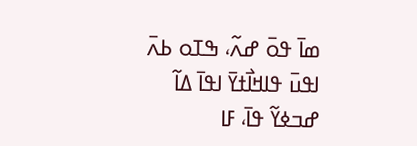ߘߊ߫ ߟߋ߫ ߝߍ߬، ߒߠߋ ߕߍ߫ ߊߟߎ߫ ߟߊߞߊ߯ߙߌ߫ ߊߟߊ߫ ߡߊ߬ ߝߏߦߌ߬ ߟߊ߫، ߓߊ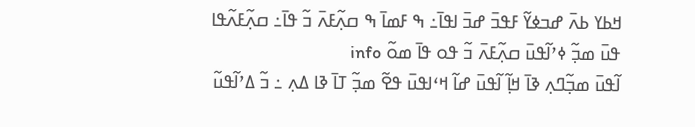ߞߕߌ ߕߍ߫ ߝߏߦߌ߬ ߓߟߏ߫ ߝߏ߫ ߊߟߊ߫߸ ߒ ߓߘߊ߫ ߒ ߛߍ߲߬ߓߍ߫ ߏ߬ ߟߊ߫߸ ߛߍ߲߬ߓߍ߬ߟߊ ߟߎ߫ ߘߏ߲߬ ߦߴߊ߬ߟߎ߫ ߛߍ߲߬ߓߍ߫ ߏ߬ ߟߋ ߟߊ߫ ߘߋ߬ info
ߊ߬ߟߎ߫ ߘߏ߲߬ߣߍ߲ ߢߊ߫ ߞߊ߲߬ ߊ߬ߟߎ߫ ߝߊ߬ ߞߵߊߟߎ߫ ߟߐ߬ ߘߏ߲߬ ߠߊ߫ ߢߊ ߡߍ߲ ߸ ߏ߬ ߡߴߊ߬ߟߎ߬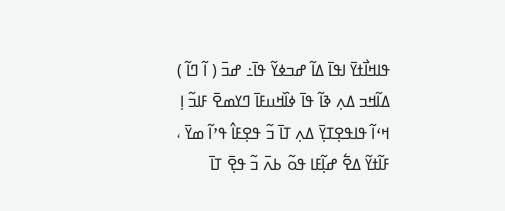ߟߊߞߊ߯ߙߌ߫ ߊߟߊ߫ ߡߊ߬ ߝߏߦߌ߬ ߟߊ߫߸ ߝߏ߫ ( ߊ߬ ߣߊ߬ ) ߡߊ߬ߞߏ ߡߍ߲ ߢߊ߬ ߟߊ߫ ߦߊ߰ߞߎߓߊ߫ ߣߌߘߐ߫ ߓߊߏ߬ ߊ߲ ߞߵߊ߬ ߟߊߟߐ߲ߠߌ߲߫ ߡߍ߲ ߠߊ߫ ߏ߬ ߟߐ߲ߓߊ߮ ߟߴߊ߬ ߘߌ߫ ، ߓߊ߬ߙߌ߬ ߡߐ߱ ߝߊ߲߬ߓߊ ߟߋ߬ ߕߍ߫ ߏ߬ ߟߐ߲߫ ߠߊ߫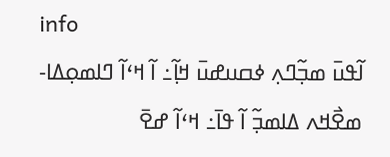info
ߊ߬ߟߎ߫ ߘߏ߲߬ߣߍ߲ ߦߛߎߝߎ߫ ߞߊ߲߬߸ ߊ߬ ߞߵߊ߬ ߣߊߘߋ߲ߡߊ-ߘߐ߯ߞߍ ߡߊߘߏ߲߬ ߊ߬ ߟߊ߫߸ ߞߵߊ߬ ߝߐ߫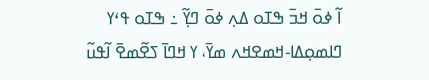ߊ߬ ߦߋ߫ ߞߏ߫ ߒߠߋ ߡߍ߲ ߦߋ߫ ߣߌ߲߬ ߸ ߒߠߋ ߟߵߌ ߣߊߘߋ߲ߡߊ-ߞߘߐߞߍ ߘߌ߫، ߌ ߞߣߊ߫ ߖߐ߬ߘߐ߫ ߊ߬ߟߎ߬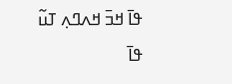ߟߊ߫ ߞߏ߫ ߞߍߣߍ߲ ߠߎ߬ ߟߊ߫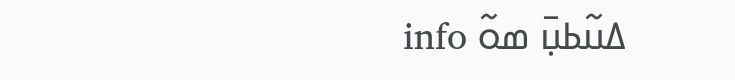ߡߎ߬ߕߎ߲߫ ߘߋ߬ info